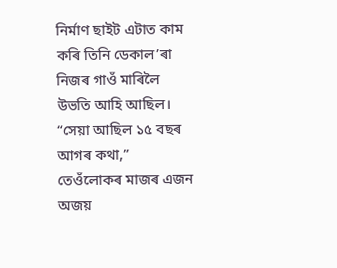নিৰ্মাণ ছাইট এটাত কাম কৰি তিনি ডেকাল’ৰা নিজৰ গাওঁ মাৰিলৈ উভতি আহি আছিল। “সেয়া আছিল ১৫ বছৰ আগৰ কথা,” তেওঁলোকৰ মাজৰ এজন অজয়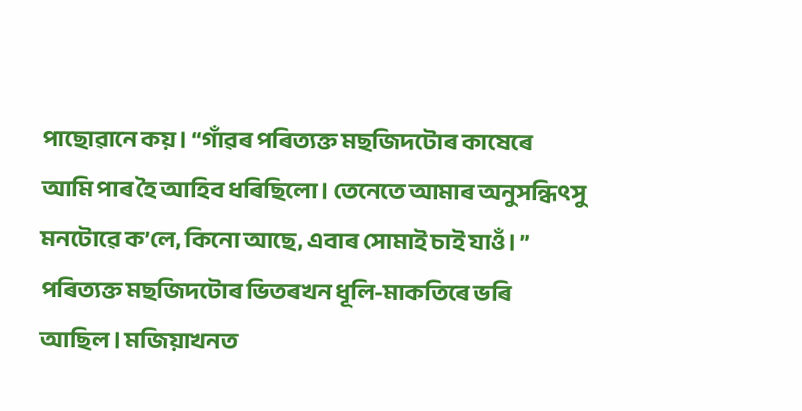পাছোৱানে কয়। “গাঁৱৰ পৰিত্যক্ত মছজিদটোৰ কাষেৰে আমি পাৰ হৈ আহিব ধৰিছিলো। তেনেতে আমাৰ অনুসন্ধিৎসু মনটোৱে ক’লে, কিনো আছে, এবাৰ সোমাই চাই যাওঁ। ”
পৰিত্যক্ত মছজিদটোৰ ভিতৰখন ধূলি-মাকতিৰে ভৰি আছিল। মজিয়াখনত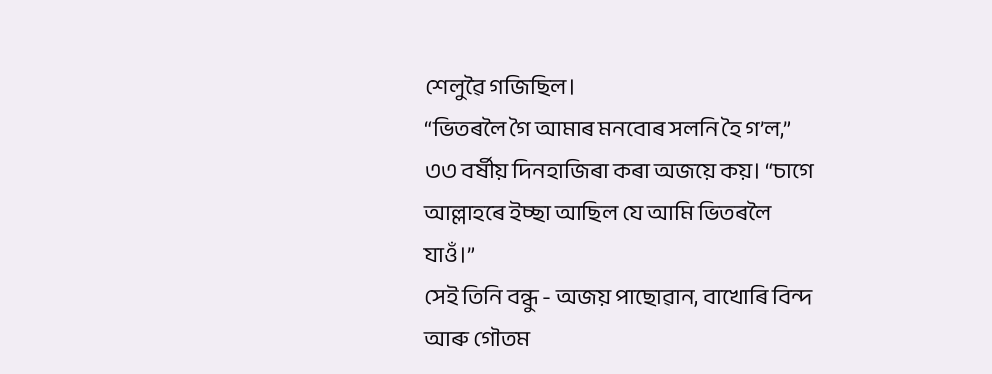শেলুৱৈ গজিছিল।
“ভিতৰলৈ গৈ আমাৰ মনবোৰ সলনি হৈ গ’ল,” ৩৩ বৰ্ষীয় দিনহাজিৰা কৰা অজয়ে কয়। “চাগে আল্লাহৰে ইচ্ছা আছিল যে আমি ভিতৰলৈ যাওঁ।”
সেই তিনি বন্ধু - অজয় পাছোৱান, বাখোৰি বিন্দ আৰু গৌতম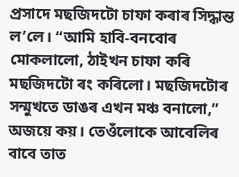প্ৰসাদে মছজিদটো চাফা কৰাৰ সিদ্ধান্ত ল’লে। “আমি হাবি-বনবোৰ মোকলালো, ঠাইখন চাফা কৰি মছজিদটো ৰং কৰিলো। মছজিদটোৰ সন্মুখতে ডাঙৰ এখন মঞ্চ বনালো,” অজয়ে কয়। তেওঁলোকে আবেলিৰ বাবে তাত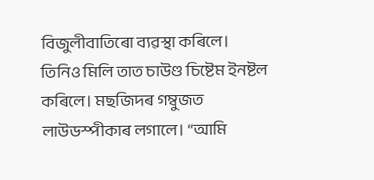বিজুলীবাতিৰো ব্যৱস্থা কৰিলে।
তিনিও মিলি তাত চাউণ্ড চিষ্টেম ইনষ্টল কৰিলে। মছজিদৰ গম্বুজত লাউডস্পীকাৰ লগালে। “আমি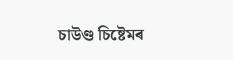চাউণ্ড চিষ্টেমৰ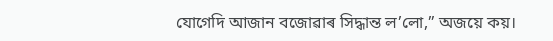যোগেদি আজান বজোৱাৰ সিদ্ধান্ত ল’লো,” অজয়ে কয়।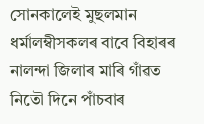সোনকালেই মুছলমান ধৰ্মালম্বীসকলৰ বাবে বিহাৰৰ নালন্দা জিলাৰ মাৰি গাঁৱত নিতৌ দিনে পাঁচবাৰ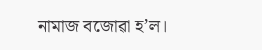নামাজ বজোৱা হ’ল।